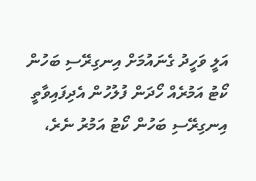އަލީ ވަހީދު ގެނައުމަށް އިނގިރޭސި ބަހުން ކޯޓު އަމުރެއް ހޯދަން ފުލުހުން އެދިފައިވާތީ އިނގިރޭސި ބަހުން ކޯޓު އަމުރު ނެރެ،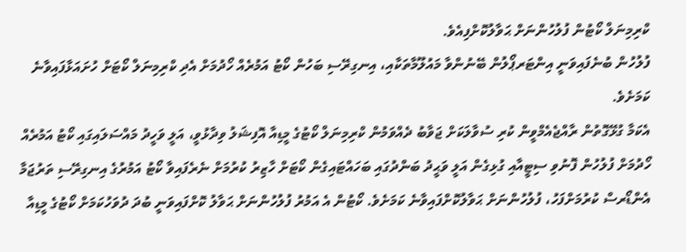ކްރިމިނަލް ކޯޓުން ފުލުހުންނަށް ޙަވާލުކޮށްފިއެވެ.
ފުލުހުން ބުނެފައިވަނީ އިންޓަރޕޯލުން ބޭނުންވާ މައުލޫމާތަކާއި، އިނގިރޭސި ބަހުން ކޯޓު އަމުރެއް ހޯދުމަށް އެދި ކްރިމިނަލް ކޯޓަށް ހުށައަޅާފައިވާނެ ކަމަށެވެ.
އެކަމާ ގުޅޭގޮތުން ރާއްޖެއެމްވީން ކުރި ސުވާލަކަށް ޖަވާބު ދެއްވަމުން ކްރިމިނަލް ކޯޓުގެ މީޑިއާ އޮފިޝަލު ވިދާޅުވީ، އަލީ ވަހީދު މައްސަލައިގައި ކޯޓު އަމުރެއް ހޯދުމަށް ފުލުހުން ފޮނުވި ސިޓީއާއި ގުޅިގެން އަލީ ވަޙީދު ބަންދުގައި ބަހައްޓައިގެން ކޯޓަށް ހާޒިރު ކުރުމަށް ނެރެފައިވާ ކޯޓު އަމުރުގެ އިނގިރޭސި ތަރުޖަމާ އެންޑޯރސް ކުރުމަށްފަހު، ފުލުހުންނަށް ޙަވާލުކޮށްފައިވާނެ ކަމަށެވެ. ކޯޓުން އެ އަމުރު ފުލުހުންނަށް ޙަވާލު ކޮށްފައިވަނީ ބުދަ ދުވަހުކަމަށް ކޯޓުގެ މީޑިއާ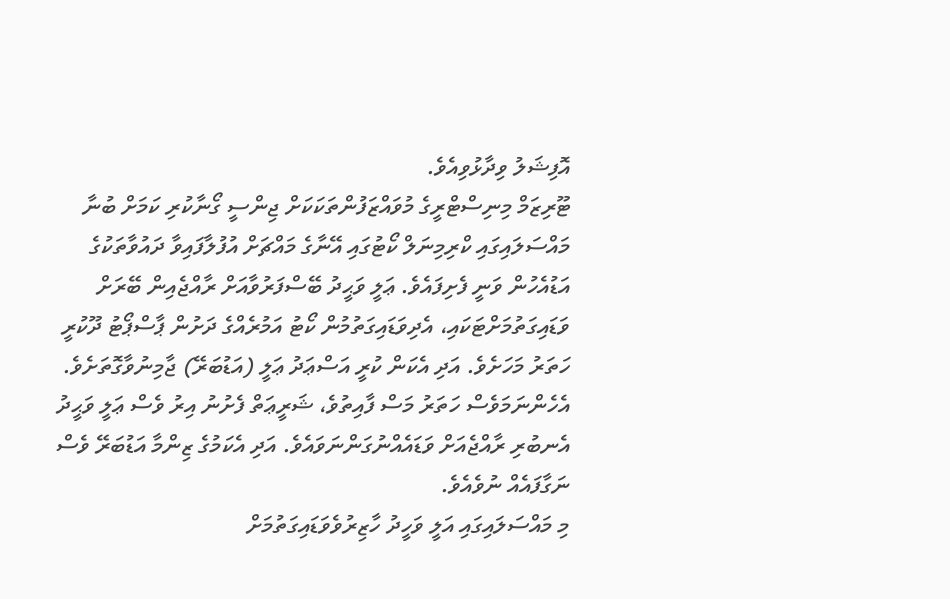އޮފިޝަލު ވިދާޅުވިއެވެ.
ޓޫރިޒަމް މިނިސްޓްރީގެ މުވައްޒަފުންތަކަކަށް ޖިންސީ ގޯނާކުރި ކަމަށް ބުނާ މައްސަލައިގައި ކްރިމިނަލް ކޯޓުގައި އޭނާގެ މައްޗަށް އުފުލާފައިވާ ދައުވާތަކުގެ އަޑުއެހުން ވަނީ ފެށިފައެވެ. ޢަލީ ވަޙީދު ބޭސްފަރުވާއަށް ރާއްޖެއިން ބޭރަށް ވަޑައިގަތުމަށްޓަކައި، އެދިވަޑައިގަތުމުން ކޯޓު އަމުރެއްގެ ދަށުން ޕާސްޕޯޓު ދޫކުރީ ހަތަރު މަހަށެވެ. އަދި އެކަން ކުރީ އަސްޢަދު ޢަލީ (އަޑުބަރޭ) ޖާމިނުވާގޮތަށެވެ. އެހެންނަމަވެސް ހަތަރު މަސް ފާއިތުވެ، ޝަރީޢަތް ފެށުނު އިރު ވެސް ޢަލީ ވަޙީދު އެނބުރި ރާއްޖެއަށް ވަޑައެއްނުގަންނަވައެވެ. އަދި އެކަމުގެ ޒިންމާ އަޑުބަރޭ ވެސް ނަގާފައެއް ނުވެއެވެ.
މި މައްސަލައިގައި އަލީ ވަހީދު ހާޒިރުވެވަޑައިގަތުމަށް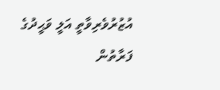އުޒުރުވެރިވާތީ އަލީ ވަޙީދުގެ ފަރާތުން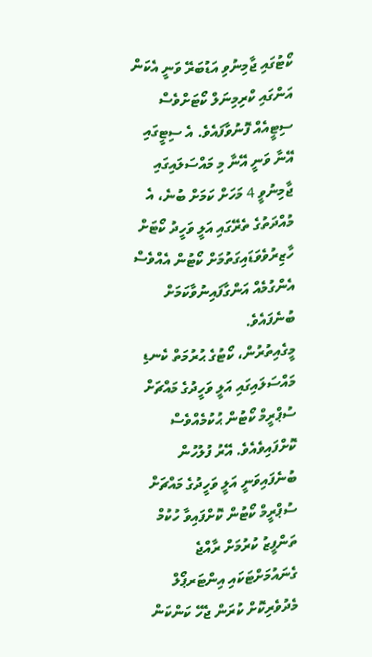ކޯޓުގައި ޖާމިނުވި އަޑުބަރޭ ވަނީ އެކަން އަންގައި ކްރިމިނަލް ކޯޓަށްވެސް ސިޓީއެއް ފޮނުވާފައެވެ. އެ ސިޓީގައި އޭނާ ވަނީ އޭނާ މި މައްސަލައިގައި ޖާމިނުވީ 4 މަހަށް ކަމަށް ބުނެ، އެ މުއްދަތުގެ ތެރޭގައި އަލީ ވަހީދު ކޯޓަށް ހާޒިރުވެވަޑައިގަތުމަށް ކޯޓުން އެއްވެސް އެންގުމެއް އަންގާފައިނުވާކަމަށް ބުނެފައެވެ.
މީގެއިތުރުން، ކޯޓުގެ ޙުރުމަތް ކެނޑި މައްސަލައިގައި އަލީ ވަހީދުގެ މައްޗަށް ސުޕްރީމް ކޯޓުން ޙުކުމެއްވެސް ކޮށްފައިވެއެވެ. އޭރު ފުލުހުން ބުނެފައިވަނީ އަލީ ވަހީދުގެ މައްޗަށް ސުޕްރީމް ކޯޓުން ކޮށްފައިވާ ހުކުމް ތަންފީޒު ކުރުމަށް ރާއްޖެ ގެނައުމަށްޓަކައި އިންޓަރޕޯލް މެދުވެރިކޮށް ކުރަން ޖެހޭ ކަންކަން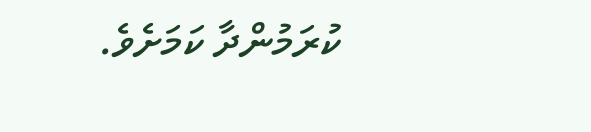ކުރަމުންދާ ކަމަށެވެ.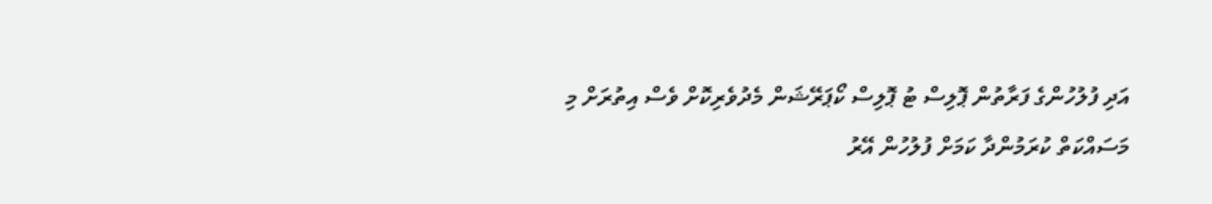އަދި ފުލުހުންގެ ފަރާތުން ޕޮލިސް ޓު ޕޮލިސް ކޯޕަރޭޝަން މެދުވެރިކޮށް ވެސް އިތުރަށް މި މަސައްކަތް ކުރަމުންދާ ކަމަށް ފުލުހުން އޭރު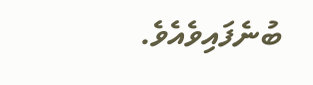ބުނެފައިވެއެވެ.